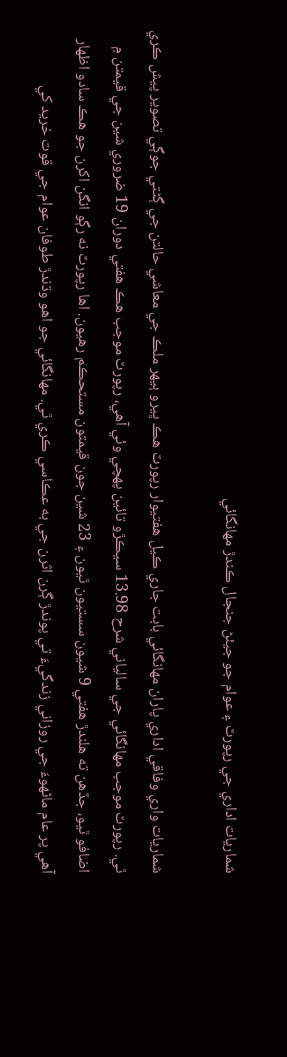شماريات اداري جي رپورٽ ۽ عوام جو جيئڻ جنجال ڪندڙ مھانگائي

شماريات واري وفاقي اداري پاران مهانگائي بابت جاري ڪيل هفتيوار رپورٽ هڪ ڀيرو ٻيهر ملڪ جي معاشي حالتن جي ڳڻتي جوڳي تصوير پيش ڪري ٿي. رپورٽ موجب مهانگائي جي سالياني شرح 13.98 سيڪڙو تائين پهچي وئي آهي، رپورٽ موجب هڪ هفتي دوران 19 ضروري شين جي قيمتن ۾ اضافو ٿيو، جڏهن ته هلندڙ هفتي 9 شيون سستيون ٿيون ۽ 23 شين جون قيمتون مستحڪم رهيون. اھا رپورٽ نه رڳو انگن اکرن جو هڪ سادو اظهار آهي پر عام ماڻهوءَ جي روزاني زندگيءَ تي پوندڙ ڳرن اثرن جي به عڪاسي ڪري ٿي. مهانگائي جو اهو وڌندڙ طوفان عوام جي قوت خريد کي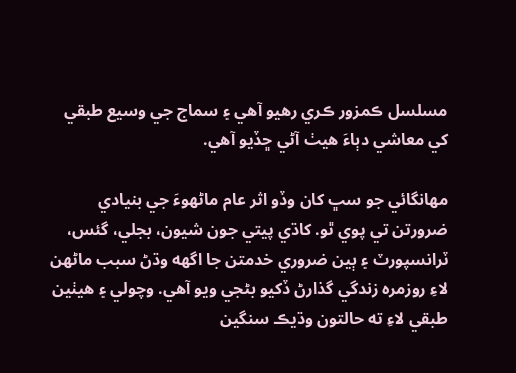مسلسل ڪمزور ڪري رهيو آهي ۽ سماج جي وسيع طبقي کي معاشي دٻاءَ هيٺ آڻي ڇڏيو آهي.

مهانگائي جو سڀ کان وڏو اثر عام ماڻهوءَ جي بنيادي ضرورتن تي پوي ٿو. کاڌي پيتي جون شيون، بجلي، گئس، ٽرانسپورٽ ۽ ٻين ضروري خدمتن جا اگهه وڌڻ سبب ماڻهن لاءِ روزمره زندگي گذارڻ ڏکيو بڻجي ويو آهي. وچولي ۽ هيٺين طبقي لاءِ ته حالتون وڌيڪ سنگين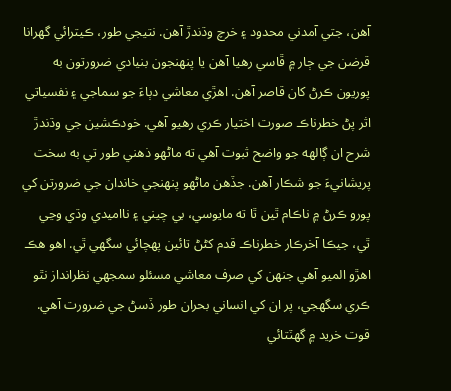آهن، جتي آمدني محدود ۽ خرچ وڌندڙ آهن. نتيجي طور، ڪيترائي گهرانا قرضن جي ڄار ۾ ڦاسي رهيا آهن يا پنهنجون بنيادي ضرورتون به پوريون ڪرڻ کان قاصر آهن. اهڙي معاشي دٻاءَ جو سماجي ۽ نفسياتي اثر پڻ خطرناڪ صورت اختيار ڪري رهيو آهي. خودڪشين جي وڌندڙ شرح ان ڳالهه جو واضح ثبوت آهي ته ماڻهو ذهني طور تي به سخت پريشانيءَ جو شڪار آهن. جڏهن ماڻهو پنهنجي خاندان جي ضرورتن کي پورو ڪرڻ ۾ ناڪام ٿين ٿا ته مايوسي، بي چيني ۽ نااميدي وڌي وڃي ٿي، جيڪا آخرڪار خطرناڪ قدم کڻڻ تائين پهچائي سگهي ٿي. اهو هڪ اهڙو الميو آهي جنهن کي صرف معاشي مسئلو سمجهي نظرانداز نٿو ڪري سگهجي، پر ان کي انساني بحران طور ڏسڻ جي ضرورت آهي. قوت خريد ۾ گهٽتائي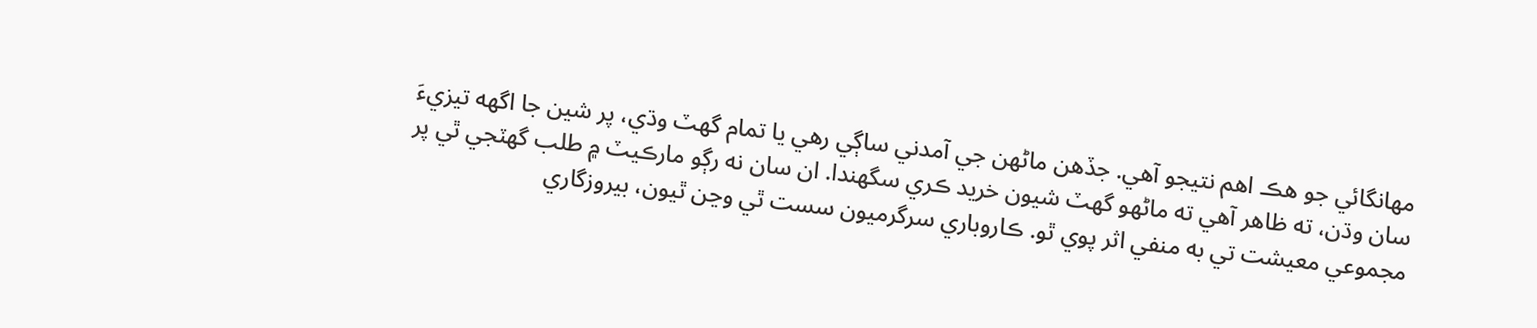مهانگائي جو هڪ اهم نتيجو آهي. جڏهن ماڻهن جي آمدني ساڳي رهي يا تمام گهٽ وڌي، پر شين جا اگهه تيزيءَ سان وڌن، ته ظاهر آهي ته ماڻهو گهٽ شيون خريد ڪري سگهندا. ان سان نه رڳو مارڪيٽ ۾ طلب گهٽجي ٿي پر مجموعي معيشت تي به منفي اثر پوي ٿو. ڪاروباري سرگرميون سست ٿي وڃن ٿيون، بيروزگاري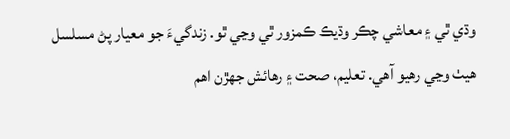وڌي ٿي ۽ معاشي چڪر وڌيڪ ڪمزور ٿي وڃي ٿو. زندگيءَ جو معيار پڻ مسلسل هيٺ وڃي رهيو آهي. تعليم، صحت ۽ رهائش جهڙن اهم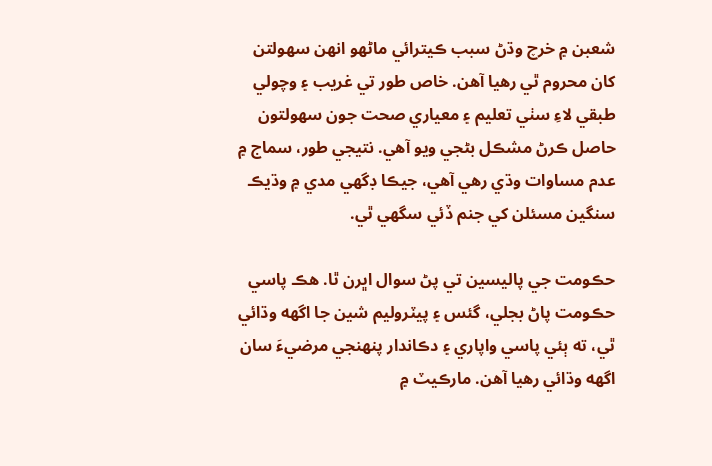شعبن ۾ خرچ وڌڻ سبب ڪيترائي ماڻهو انهن سهولتن کان محروم ٿي رهيا آهن. خاص طور تي غريب ۽ وچولي طبقي لاءِ سٺي تعليم ۽ معياري صحت جون سهولتون حاصل ڪرڻ مشڪل بڻجي ويو آهي. نتيجي طور، سماج ۾ عدم مساوات وڌي رهي آهي، جيڪا ڊگهي مدي ۾ وڌيڪ سنگين مسئلن کي جنم ڏئي سگهي ٿي.

حڪومت جي پاليسين تي پڻ سوال اڀرن ٿا. هڪ پاسي حڪومت پاڻ بجلي، گئس ۽ پيٽروليم شين جا اگهه وڌائي ٿي، ته ٻئي پاسي واپاري ۽ دڪاندار پنهنجي مرضيءَ سان اگهه وڌائي رهيا آهن. مارڪيٽ ۾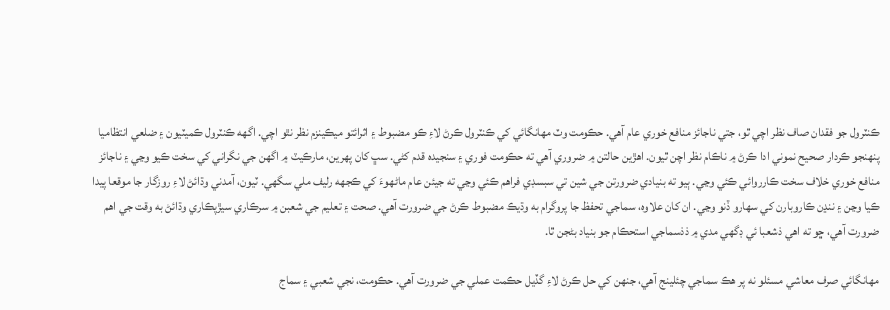ڪنٽرول جو فقدان صاف نظر اچي ٿو، جتي ناجائز منافع خوري عام آهي. حڪومت وٽ مهانگائي کي ڪنٽرول ڪرڻ لاءِ ڪو مضبوط ۽ اثرائتو ميڪينزم نظر نٿو اچي. اگهه ڪنٽرول ڪميٽيون ۽ ضلعي انتظاميا پنهنجو ڪردار صحيح نموني ادا ڪرڻ ۾ ناڪام نظر اچن ٿيون. اهڙين حالتن ۾ ضروري آهي ته حڪومت فوري ۽ سنجيده قدم کڻي. سڀ کان پهرين، مارڪيٽ ۾ اگهن جي نگراني کي سخت ڪيو وڃي ۽ ناجائز منافع خوري خلاف سخت ڪارروائي ڪئي وڃي. ٻيو ته بنيادي ضرورتن جي شين تي سبسڊي فراهم ڪئي وڃي ته جيئن عام ماڻهوءَ کي ڪجهه رليف ملي سگهي. ٽيون، آمدني وڌائڻ لاءِ روزگار جا موقعا پيدا ڪيا وڃن ۽ ننڍن ڪاروبارن کي سهارو ڏنو وڃي. ان کان علاوه، سماجي تحفظ جا پروگرام به وڌيڪ مضبوط ڪرڻ جي ضرورت آهي. صحت ۽ تعليم جي شعبن ۾ سرڪاري سيڙپڪاري وڌائڻ به وقت جي اهم ضرورت آهي، ڇو ته اهي ذشعبا ئي ڊگهي مدي ۾ ذذسماجي استحڪام جو بنياد بڻجن ٿا.

مهانگائي صرف معاشي مسئلو نه پر هڪ سماجي چئلينج آهي، جنهن کي حل ڪرڻ لاءِ گڏيل حڪمت عملي جي ضرورت آهي. حڪومت، نجي شعبي ۽ سماج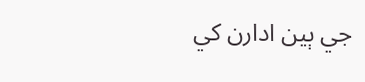جي ٻين ادارن کي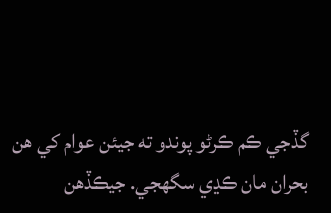گڏجي ڪم ڪرڻو پوندو ته جيئن عوام کي هن بحران مان ڪڍي سگهجي. جيڪڏهن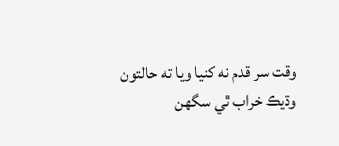وقت سر قدم نه کنيا ويا ته حالتون وڌيڪ خراب ٿي سگهن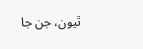ٿيون، جن جا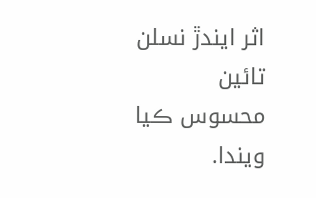اثر ايندڙ نسلن تائين محسوس ڪيا ويندا.